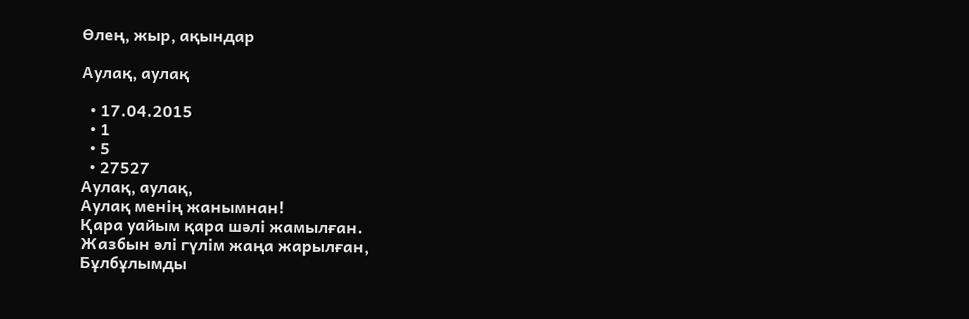Өлең, жыр, ақындар

Аулақ, аулақ

  • 17.04.2015
  • 1
  • 5
  • 27527
Аулақ, аулақ,
Аулақ менің жанымнан!
Қара уайым қара шәлі жамылған.
Жазбын әлі гүлім жаңа жарылған,
Бұлбұлымды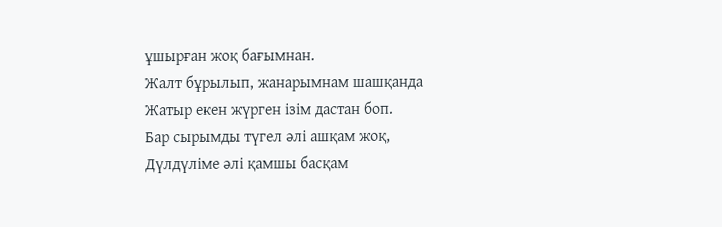ұшырған жоқ бағымнан.
Жалт бұрылып, жанарымнам шашқанда
Жатыр екен жүрген ізім дастан боп.
Бар сырымды түгел әлі ашқам жоқ,
Дүлдүліме әлі қамшы басқам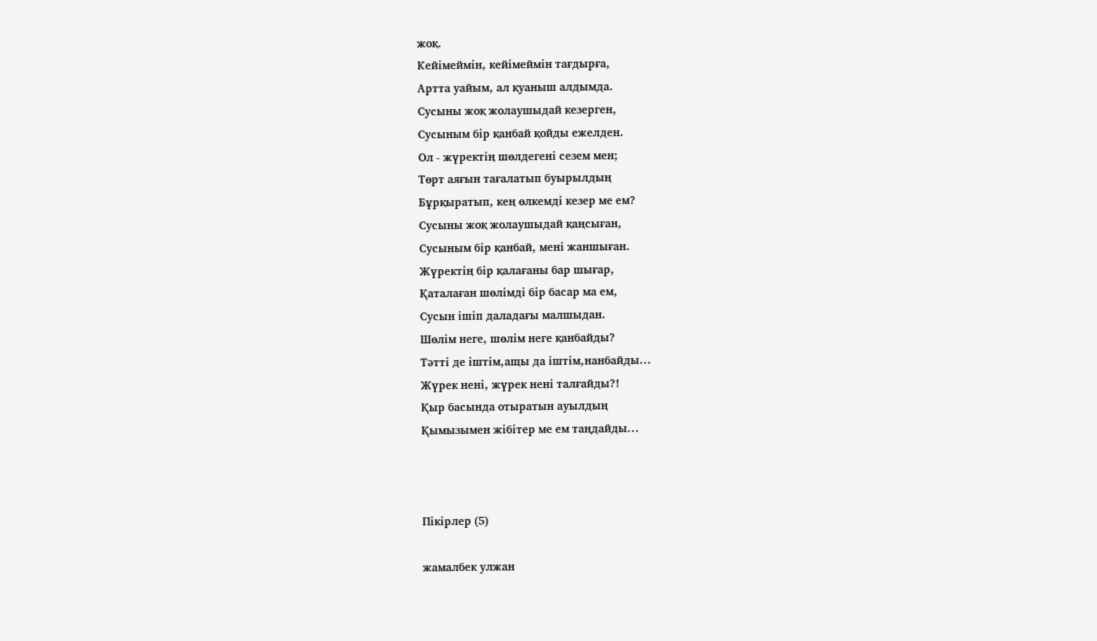жоқ.
Кейімеймін, кейімеймін тағдырға,
Артта уайым, ал қуаныш алдымда.
Сусыны жоқ жолаушыдай кезерген,
Сусыным бір қанбай қойды ежелден.
Ол - жүректің шөлдегені сезем мен;
Төрт аяғын тағалатып буырылдың
Бұрқыратып, кең өлкемді кезер ме ем?
Сусыны жоқ жолаушыдай қаңсыған,
Сусыным бір қанбай, мені жаншыған.
Жүректің бір қалағаны бар шығар,
Қаталаған шөлімді бір басар ма ем,
Сусын ішіп даладағы малшыдан.
Шөлім неге, шөлім неге қанбайды?
Тәтті де іштім,ащы да іштім,нанбайды...
Жүрек нені, жүрек нені талғайды?!
Қыр басында отыратын ауылдың
Қымызымен жібітер ме ем таңдайды...



Пікірлер (5)

жамалбек улжан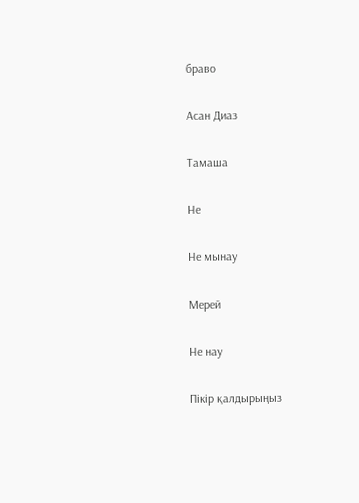браво

Асан Диаз

Тамаша

Не

Не мынау

Мерей

Не нау

Пікір қалдырыңыз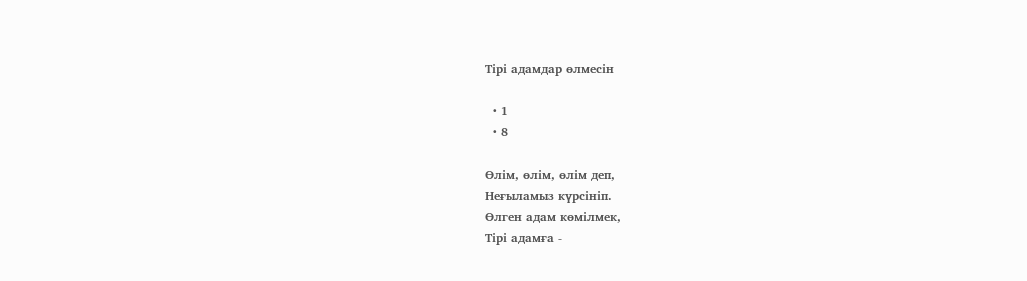Тірі адамдар өлмесін

  • 1
  • 8

Өлім, өлім, өлім деп,
Неғыламыз күрсініп.
Өлген адам көмілмек,
Тірі адамға -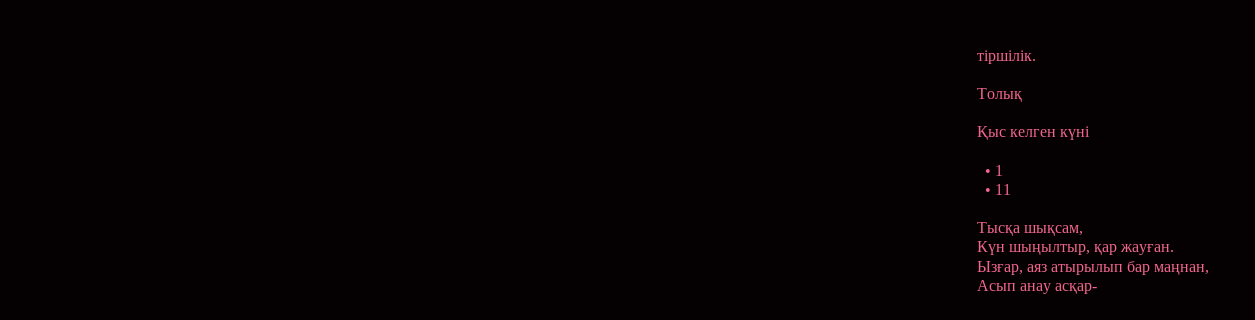тіршілік.

Толық

Қыс келген күні

  • 1
  • 11

Тысқа шықсам,
Күн шыңылтыр, қар жауған.
Ызғар, аяз атырылып бар маңнан,
Асып анау асқар-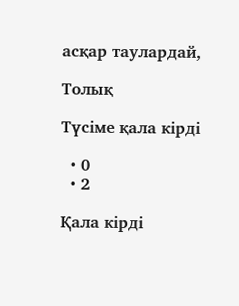асқар таулардай,

Толық

Түсіме қала кірді

  • 0
  • 2

Қала кірді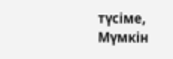түсіме,
Мүмкін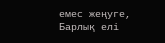емес жеңуге,
Барлық елі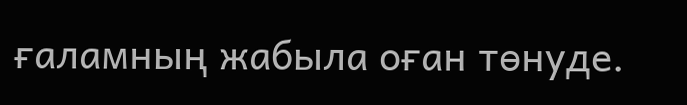ғаламның жабыла оған төнуде.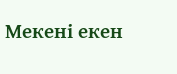Мекені екен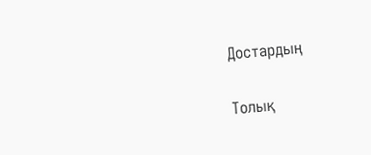Достардың

Толық